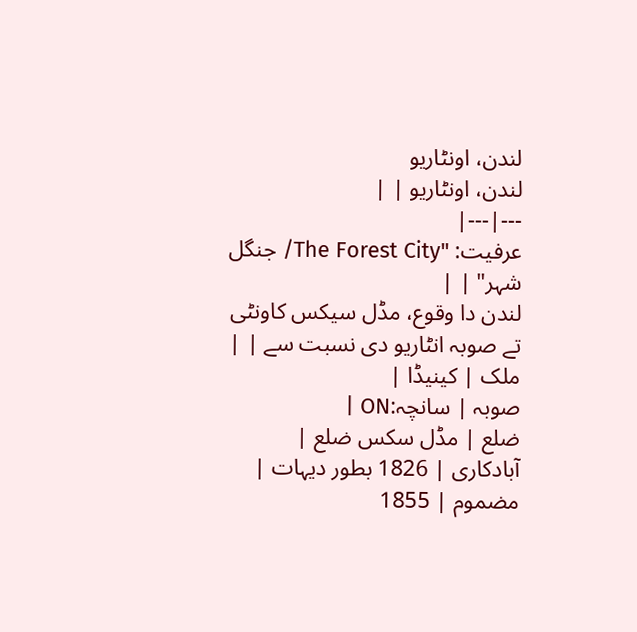لندن، اونٹاریو
لندن، اونٹاریو | |
---|---|
عرفیت: "The Forest City/ جنگل شہر" | |
لندن دا وقوع، مڈل سیکس کاونٹی تے صوبہ انٹاریو دی نسبت سے | |
ملک | کینیڈا |
صوبہ | سانچہ:ON |
ضلع | مڈل سکس ضلع |
آبادکاری | 1826 بطور دیہات |
مضموم | 1855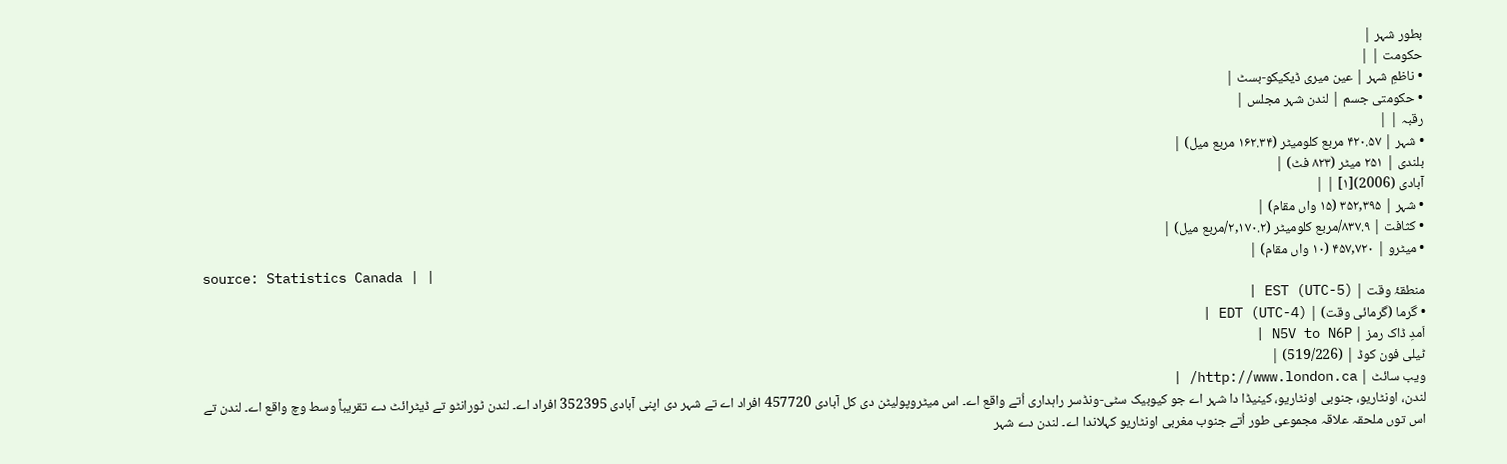بطور شہر |
حکومت | |
• ناظمِ شہر | عین میری ڈیکیکو-بسٹ |
• حکومتی جسم | لندن شہر مجلس |
رقبہ | |
• شہر | ۴۲۰.۵۷ مربع کلومیٹر (۱۶۲.۳۴ مربع میل) |
بلندی | ۲۵۱ میٹر (۸۲۳ فٹ) |
آبادی (2006)[۱] | |
• شہر | ۳۵۲,۳۹۵ (۱۵ واں مقام) |
• کثافت | ۸۳۷.۹/مربع کلومیٹر (۲,۱۷۰.۲/مربع میل) |
• میٹرو | ۴۵۷,۷۲۰ (۱۰ واں مقام) |
source: Statistics Canada | |
منطقۂ وقت | EST (UTC-5) |
• گرما (گرمائی وقت) | EDT (UTC-4) |
اَمدِ ڈاک رمز | N5V to N6P |
ٹیلی فون کوڈ | (519/226) |
ویب سائٹ | http://www.london.ca/ |
لندن، اونٹاریو، جنوبی اونٹاریو، کینیڈا دا شہر اے جو کیوبیک سٹی-ونڈسر راہداری اُتے واقع اے۔ اس میٹروپولیٹن دی کل آبادی 457720 افراد اے تے شہر دی اپنی آبادی 352395 افراد اے۔ لندن ٹورانٹو تے ڈیٹرائٹ دے تقریباً وسط وچ واقع اے۔ لندن تے اس توں ملحقہ علاقہ مجموعی طور اُتے جنوب مغربی اونٹاریو کہلاندا اے۔ لندن دے شہر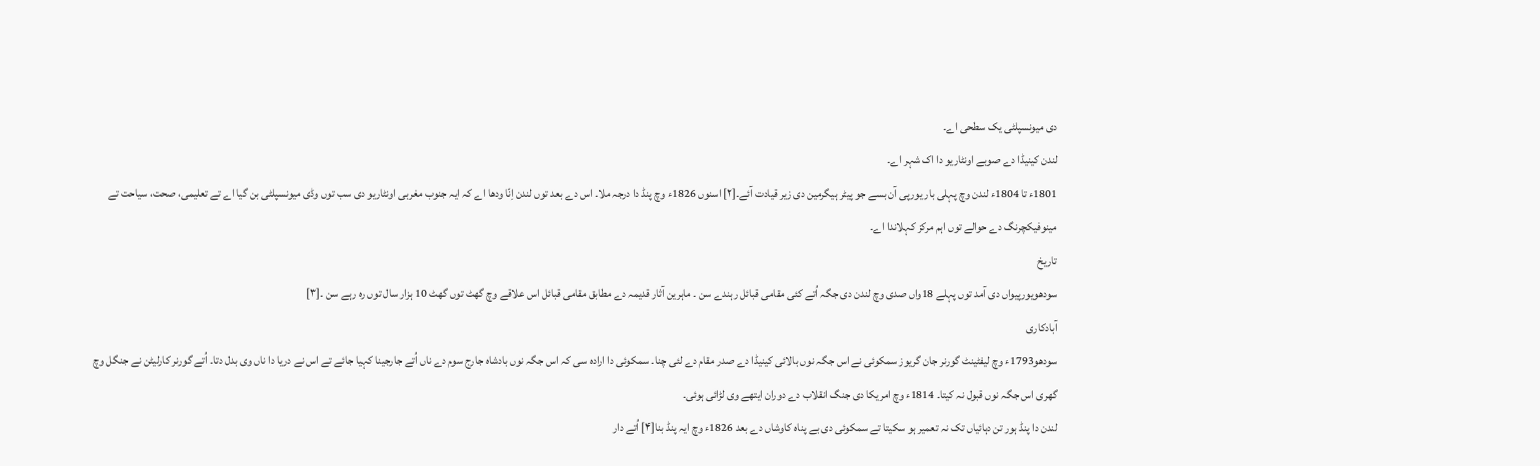دی میونسپلٹی یک سطحی اے۔
لندن کینیڈا دے صوبے اونٹاریو دا اک شہر اے۔
1801ء تا 1804ء لندن وچ پہلی بار یورپی آن بسے جو پیٹر ہیگرمین دی زیر قیادت آئے۔[۲] اسنوں 1826ء وچ پنڈ دا درجہ ملا۔ اس دے بعد توں لندن اِنّا ودھا اے کہ ایہ جنوب مغربی اونٹاریو دی سب توں وڈی میونسپلٹی بن گیا اے تے تعلیمی، صحت، سیاحت تے مینوفیکچرنگ دے حوالے توں اہم مرکز کہلاندا اے۔
تاریخ
سودھویورپیواں دی آمد توں پہلے 18واں صدی وچ لندن دی جگہ اُتے کئی مقامی قبائل رہندے سن ۔ ماہرین آثار قدیمہ دے مطابق مقامی قبائل اس علاقے وچ گھٹ توں گھٹ 10 ہزار سال توں رہ رہے سن ۔[۳]
آبادکاری
سودھو1793ء وچ لیفٹینٹ گورنر جان گریوز سمکوئی نے اس جگہ نوں بالائی کینیڈا دے صدر مقام دے لئی چنا۔ سمکوئی دا ارادہ سی کہ اس جگہ نوں بادشاہ جارج سوم دے ناں اُتے جارجینا کہیا جائے تے اس نے دریا دا ناں وی بدل دتا۔ اُتے گورنر کارلیٹن نے جنگل وچ گھری اس جگہ نوں قبول نہ کیتا۔ 1814ء وچ امریکا دی جنگ انقلاب دے دوران ایتھے وی لڑائی ہوئی۔
لندن دا پنڈ ہور تن دہائیاں تک نہ تعمیر ہو سکیتا تے سمکوئی دی بے پناہ کاوشاں دے بعد 1826ء وچ ایہ پنڈ بنا[۴] اُتے دار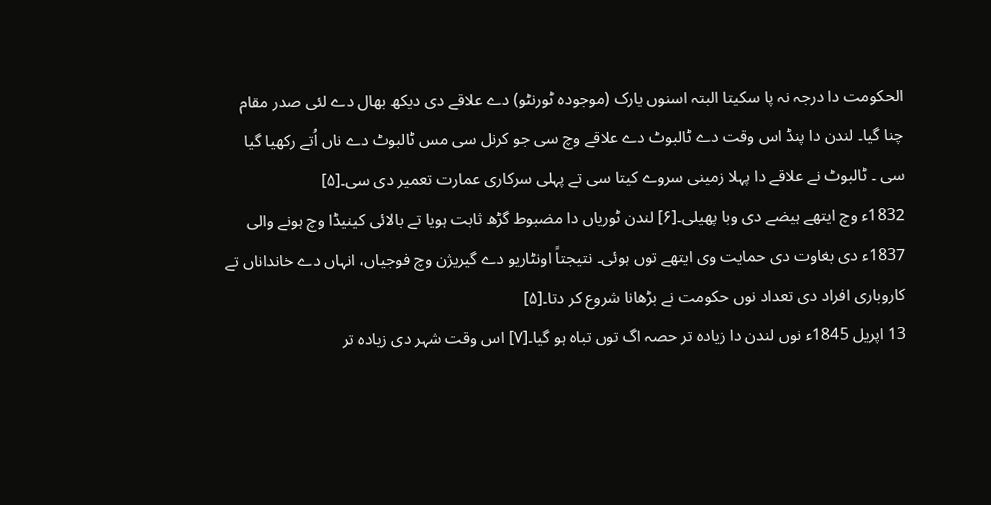الحکومت دا درجہ نہ پا سکیتا البتہ اسنوں یارک (موجودہ ٹورنٹو) دے علاقے دی دیکھ بھال دے لئی صدر مقام چنا گیا۔ لندن دا پنڈ اس وقت دے ٹالبوٹ دے علاقے وچ سی جو کرنل سی مس ٹالبوٹ دے ناں اُتے رکھیا گیا سی ۔ ٹالبوٹ نے علاقے دا پہلا زمینی سروے کیتا سی تے پہلی سرکاری عمارت تعمیر دی سی۔[۵]
1832ء وچ ایتھے ہیضے دی وبا پھیلی۔[۶] لندن ٹوریاں دا مضبوط گڑھ ثابت ہويا تے بالائی کینیڈا وچ ہونے والی 1837ء دی بغاوت دی حمایت وی ایتھے توں ہوئی۔ نتیجتاً اونٹاریو دے گیریژن وچ فوجیاں، انہاں دے خانداناں تے کاروباری افراد دی تعداد نوں حکومت نے بڑھانا شروع کر دتا۔[۵]
13 اپریل 1845ء نوں لندن دا زیادہ تر حصہ اگ توں تباہ ہو گیا۔[۷] اس وقت شہر دی زیادہ تر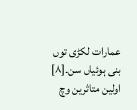عمارات لکڑی توں بنی ہوئیاں سن۔[۸] اولین متاثرین وچ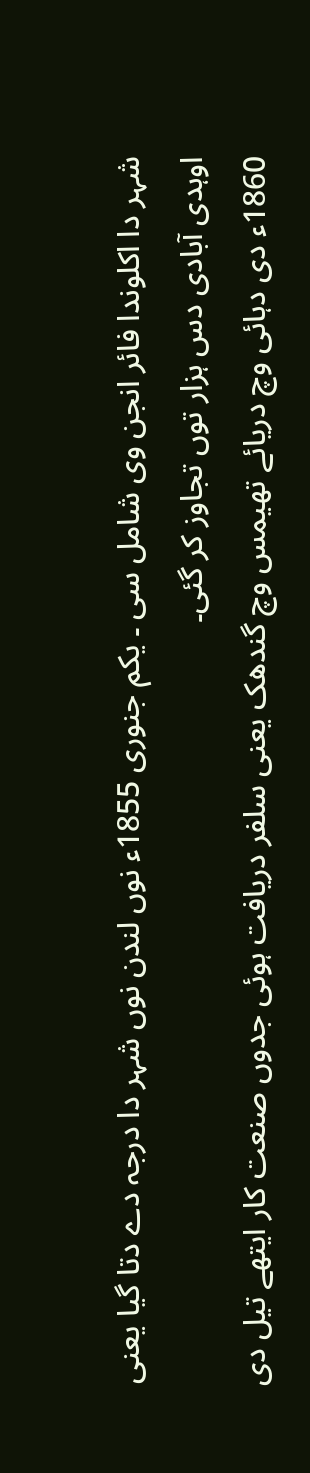شہر دا اکلوندا فائر انجن وی شامل سی ۔ یکم جنوری 1855ء نوں لندن نوں شہر دا درجہ دے دتا گیا یعنی اوہدی آبادی دس ہزار توں تجاوز کر گئی۔
1860ء دی دہائی وچ دریائے تھیمس وچ گندھک یعنی سلفر دریافت ہوئی جدوں صنعت کار ایتھے تیل دی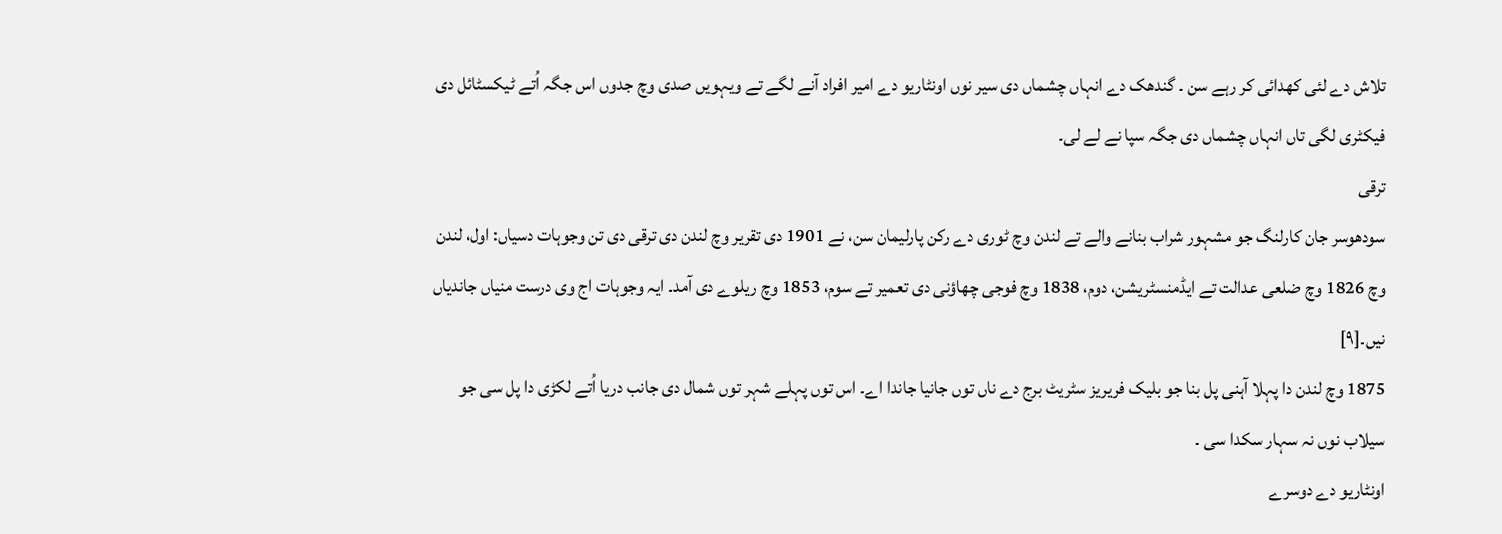تلاش دے لئی کھدائی کر رہے سن ۔ گندھک دے انہاں چشماں دی سیر نوں اونٹاریو دے امیر افراد آنے لگے تے ویہويں صدی وچ جدوں اس جگہ اُتے ٹیکسٹائل دی فیکٹری لگی تاں انہاں چشماں دی جگہ سپا نے لے لی۔
ترقی
سودھوسر جان کارلنگ جو مشہور شراب بنانے والے تے لندن وچ ٹوری دے رکن پارلیمان سن، نے 1901 دی تقریر وچ لندن دی ترقی دی تن وجوہات دسیاں: اول، لندن وچ 1826 وچ ضلعی عدالت تے ایڈمنسٹریشن، دوم، 1838 وچ فوجی چھاؤنی دی تعمیر تے سوم، 1853 وچ ریلوے دی آمد۔ ایہ وجوہات اج وی درست منیاں جاندیاں نيں۔[۹]
1875 وچ لندن دا پہلا آہنی پل بنا جو بلیک فریریز سٹریٹ برج دے ناں توں جانیا جاندا اے۔ اس توں پہلے شہر توں شمال دی جانب دریا اُتے لکڑی دا پل سی جو سیلاب نوں نہ سہار سکدا سی ۔
اونٹاریو دے دوسرے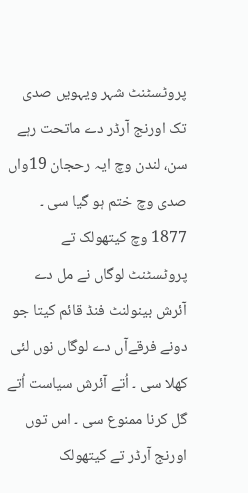پروٹسٹنٹ شہر ویہويں صدی تک اورنج آرڈر دے ماتحت رہے سن، لندن وچ ایہ رحجان 19واں صدی وچ ختم ہو گیا سی ۔ 1877 وچ کیتھولک تے پروٹسٹنٹ لوگاں نے مل دے آئرش بینولنٹ فنڈ قائم کیتا جو دونے فرقےآں دے لوگاں نوں لئی کھلا سی ۔ اُتے آئرش سیاست اُتے گل کرنا ممنوع سی ۔ اس توں اورنج آرڈر تے کیتھولک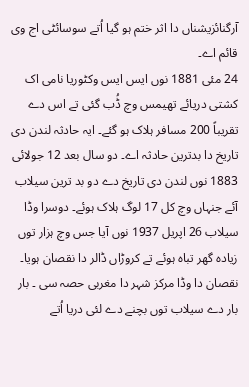آرگنائزیشناں دا اثر ختم ہو گیا اُتے سوسائٹی اج وی قائم اے۔
24 مئی 1881 نوں ایس ایس وکٹوریا نامی اک کشتی دریائے تھیمس وچ ڈُب گئی تے اس دے تقریباً 200 مسافر ہلاک ہو گئے۔ ایہ حادثہ لندن دی تاریخ دا بدترین حادثہ اے۔ دو سال بعد 12 جولائی 1883 نوں لندن دی تاریخ دے دو بد ترین سیلاب آئے جنہاں وچ کل 17 لوگ ہلاک ہوئے۔ دوسرا وڈا سیلاب 26 اپریل 1937 نوں آیا جس وچ ہزار توں زیادہ گھر تباہ ہوئے تے کروڑاں ڈالر دا نقصان ہويا۔ نقصان دا وڈا مرکز شہر دا مغربی حصہ سی ۔ بار بار دے سیلاب توں بچنے دے لئی دریا اُتے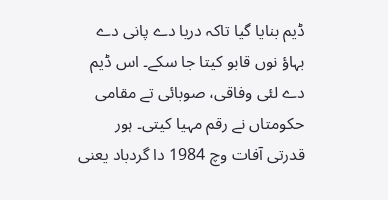ڈیم بنایا گیا تاکہ دریا دے پانی دے بہاؤ نوں قابو کیتا جا سکے۔ اس ڈیم دے لئی وفاقی، صوبائی تے مقامی حکومتاں نے رقم مہیا کيتی۔ ہور قدرتی آفات وچ 1984 دا گردباد یعنی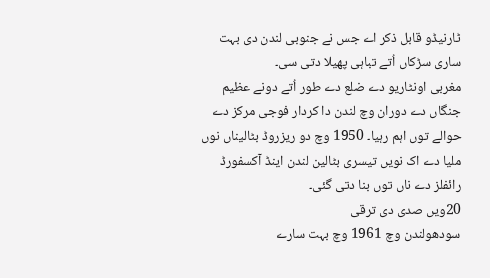ٹارنیڈو قابل ذکر اے جس نے جنوبی لندن دی بہت ساری سڑکاں اُتے تباہی پھیلا دتی سی۔
مغربی اونٹاریو دے ضلع دے طور اُتے دونے عظیم جنگاں دے دوران وچ لندن دا کردار فوجی مرکز دے حوالے توں اہم رہیا۔ 1950 وچ دو ریزروڈ بٹالیناں نوں ملیا دے اک نويں تیسری بٹالین لندن اینڈ آکسفورڈ رائفلز دے ناں توں بنا دتی گئی۔
20ویں صدی دی ترقی
سودھولندن وچ 1961 وچ بہت سارے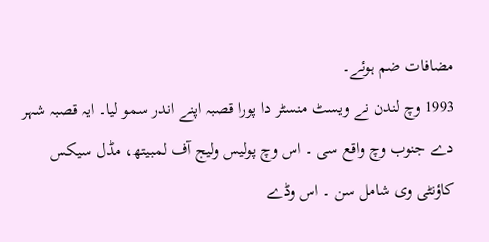مضافات ضم ہوئے۔
1993 وچ لندن نے ویسٹ منسٹر دا پورا قصبہ اپنے اندر سمو لیا۔ ایہ قصبہ شہر دے جنوب وچ واقع سی ۔ اس وچ پولیس ولیج آف لمبیتھ، مڈل سیکس کاؤنٹی وی شامل سن ۔ اس وڈے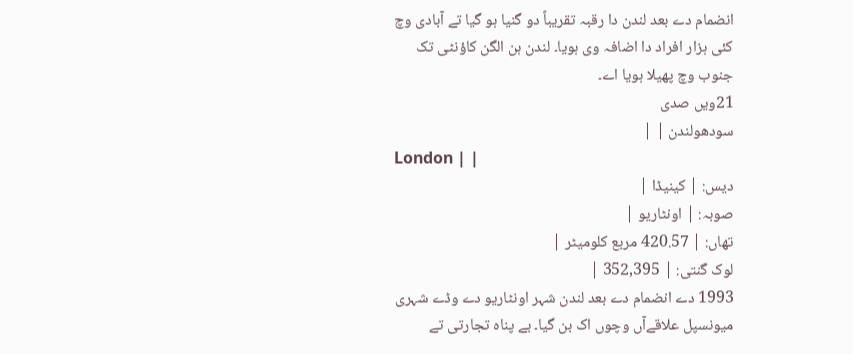انضمام دے بعد لندن دا رقبہ تقریباً دو گنیا ہو گیا تے آبادی وچ کئی ہزار افراد دا اضافہ وی ہويا۔ لندن ہن الگن کاؤنٹی تک جنوب وچ پھیلا ہويا اے۔
21ویں صدی
سودھولندن | |
London | |
دیس: | کینیڈا |
صوبہ: | اونٹاریو |
تھاں: | 420.57 مربع کلومیٹر |
لوک گنتی: | 352,395 |
1993 دے انضمام دے بعد لندن شہر اونٹاریو دے وڈے شہری میونسپل علاقےآں وچوں اک بن گیا۔ بے پناہ تجارتی تے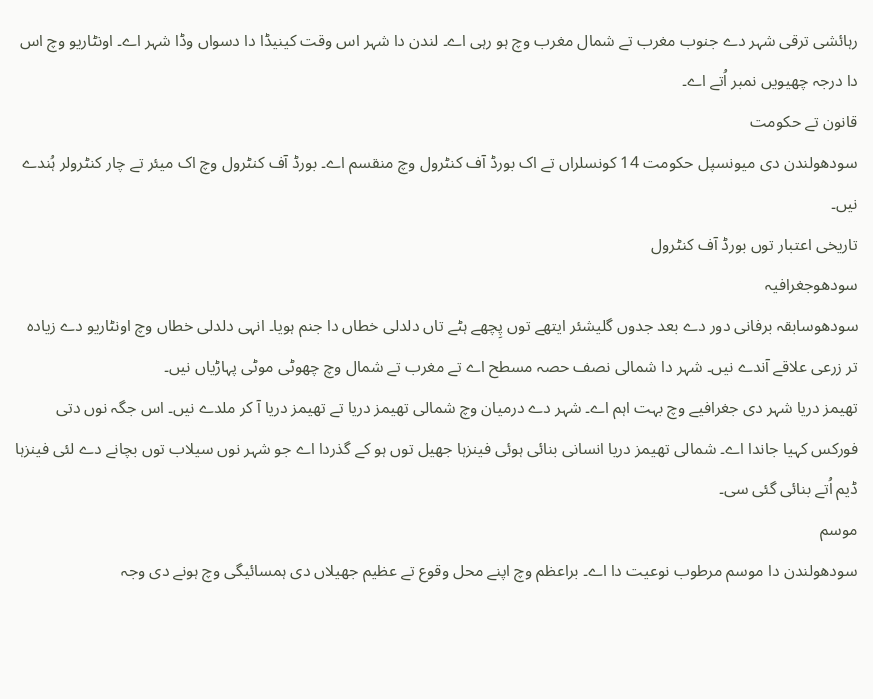رہائشی ترقی شہر دے جنوب مغرب تے شمال مغرب وچ ہو رہی اے۔ لندن دا شہر اس وقت کینیڈا دا دسواں وڈا شہر اے۔ اونٹاریو وچ اس دا درجہ چھیويں نمبر اُتے اے۔
قانون تے حکومت
سودھولندن دی میونسپل حکومت 14 کونسلراں تے اک بورڈ آف کنٹرول وچ منقسم اے۔ بورڈ آف کنٹرول وچ اک میئر تے چار کنٹرولر ہُندے نيں۔
تاریخی اعتبار توں بورڈ آف کنٹرول
سودھوجغرافیہ
سودھوسابقہ برفانی دور دے بعد جدوں گلیشئر ایتھے توں پِچھے ہٹے تاں دلدلی خطاں دا جنم ہويا۔ انہی دلدلی خطاں وچ اونٹاریو دے زیادہ تر زرعی علاقے آندے نيں۔ شہر دا شمالی نصف حصہ مسطح اے تے مغرب تے شمال وچ چھوٹی موٹی پہاڑیاں نيں۔
تھیمز دریا شہر دی جغرافیے وچ بہت اہم اے۔ شہر دے درمیان وچ شمالی تھیمز دریا تے تھیمز دریا آ کر ملدے نيں۔ اس جگہ نوں دتی فورکس کہیا جاندا اے۔ شمالی تھیمز دریا انسانی بنائی ہوئی فینزہا جھیل توں ہو کے گذردا اے جو شہر نوں سیلاب توں بچانے دے لئی فینزہا ڈیم اُتے بنائی گئی سی۔
موسم
سودھولندن دا موسم مرطوب نوعیت دا اے۔ براعظم وچ اپنے محل وقوع تے عظیم جھیلاں دی ہمسائیگی وچ ہونے دی وجہ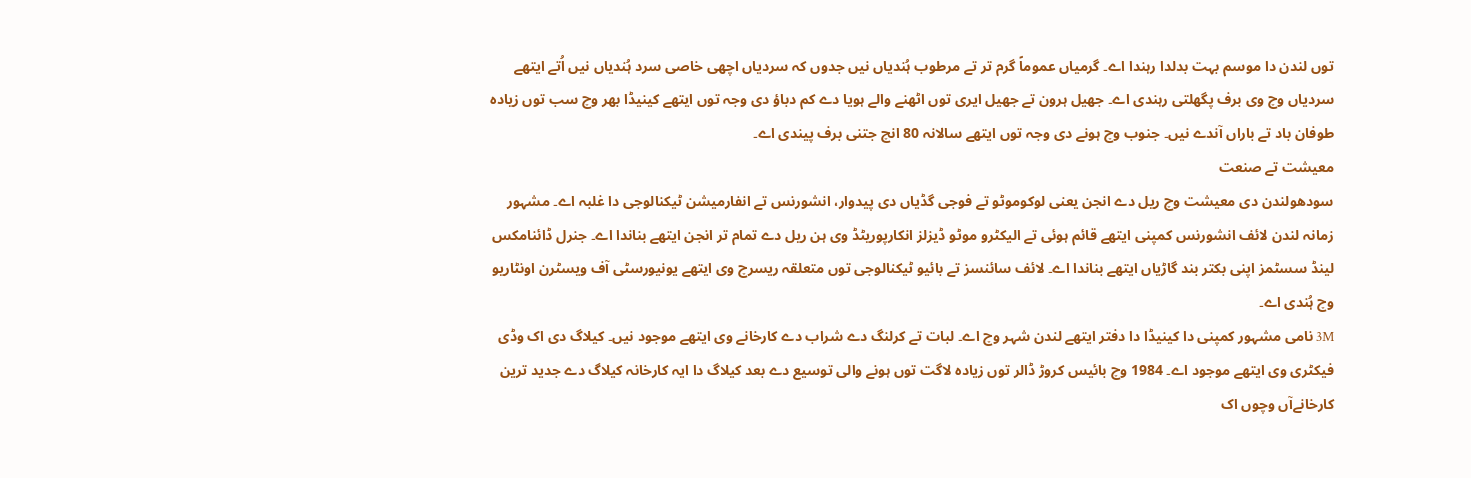توں لندن دا موسم بہت بدلدا رہندا اے۔ گرمیاں عموماً گرم تر تے مرطوب ہُندیاں نيں جدوں کہ سردیاں اچھی خاصی سرد ہُندیاں نيں اُتے ایتھے سردیاں وچ وی برف پگھلتی رہندی اے۔ جھیل ہرون تے جھیل ایری توں اٹھنے والے ہويا دے کم دباؤ دی وجہ توں ایتھے کینیڈا بھر وچ سب توں زیادہ طوفان باد تے باراں آندے نيں۔ جنوب وچ ہونے دی وجہ توں ایتھے سالانہ 80 انچ جتنی برف پیندی اے۔
معیشت تے صنعت
سودھولندن دی معیشت وچ ریل دے انجن یعنی لوکوموٹو تے فوجی گڈیاں دی پیدوار، انشورنس تے انفارمیشن ٹیکنالوجی دا غلبہ اے۔ مشہور زمانہ لندن لائف انشورنس کمپنی ایتھے قائم ہوئی تے الیکٹرو موٹو ڈیزلز انکارپوریٹڈ وی ہن ریل دے تمام تر انجن ایتھے بناندا اے۔ جنرل ڈائنامکس لینڈ سسٹمز اپنی بکتر بند گاڑیاں ایتھے بناندا اے۔ لائف سائنسز تے بائیو ٹیکنالوجی توں متعلقہ ریسرچ وی ایتھے یونیورسٹی آف ویسٹرن اونٹاریو وچ ہُندی اے۔
3M نامی مشہور کمپنی دا کینیڈا دا دفتر ایتھے لندن شہر وچ اے۔ لبات تے کرلنگ دے شراب دے کارخانے وی ایتھے موجود نيں۔ کیلاگ دی اک وڈی فیکٹری وی ایتھے موجود اے۔ 1984 وچ بائیس کروڑ ڈالر توں زیادہ لاگت توں ہونے والی توسیع دے بعد کیلاگ دا ایہ کارخانہ کیلاگ دے جدید ترین کارخانےآں وچوں اک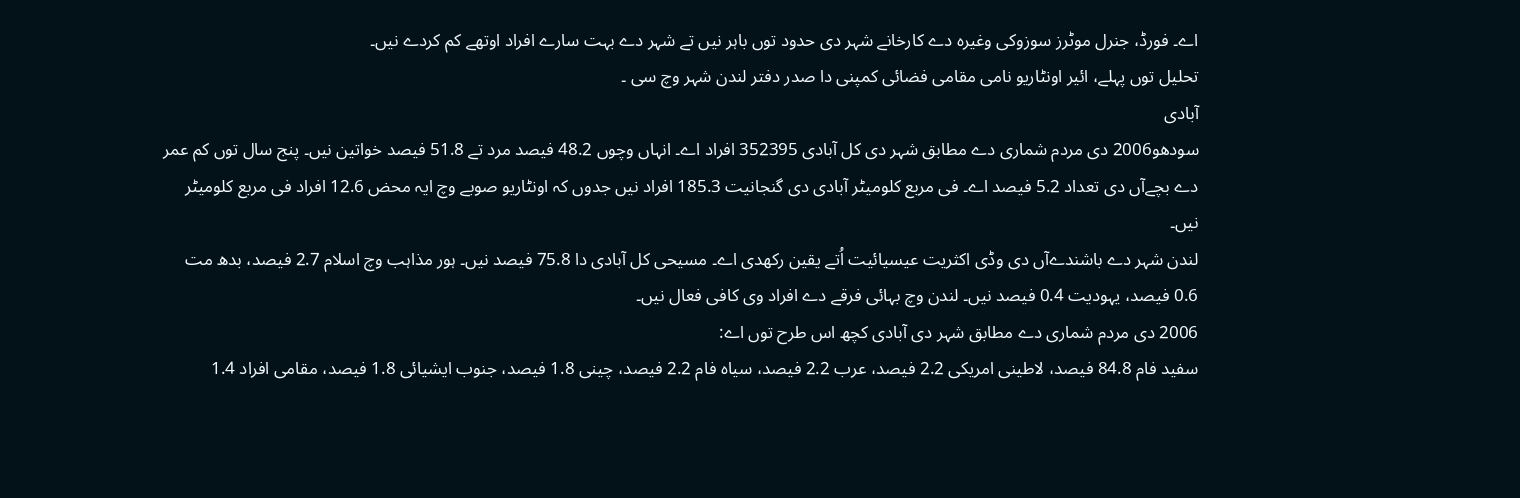اے۔ فورڈ، جنرل موٹرز سوزوکی وغیرہ دے کارخانے شہر دی حدود توں باہر نيں تے شہر دے بہت سارے افراد اوتھے کم کردے نيں۔
تحلیل توں پہلے، ائیر اونٹاریو نامی مقامی فضائی کمپنی دا صدر دفتر لندن شہر وچ سی ۔
آبادی
سودھو2006 دی مردم شماری دے مطابق شہر دی کل آبادی 352395 افراد اے۔ انہاں وچوں 48.2 فیصد مرد تے 51.8 فیصد خواتین نيں۔ پنج سال توں کم عمر دے بچےآں دی تعداد 5.2 فیصد اے۔ فی مربع کلومیٹر آبادی دی گنجانیت 185.3 افراد نيں جدوں کہ اونٹاریو صوبے وچ ایہ محض 12.6 افراد فی مربع کلومیٹر نيں۔
لندن شہر دے باشندےآں دی وڈی اکثریت عیسیائیت اُتے یقین رکھدی اے۔ مسیحی کل آبادی دا 75.8 فیصد نيں۔ ہور مذاہب وچ اسلام 2.7 فیصد، بدھ مت 0.6 فیصد، یہودیت 0.4 فیصد نيں۔ لندن وچ بہائی فرقے دے افراد وی کافی فعال نيں۔
2006 دی مردم شماری دے مطابق شہر دی آبادی کچھ اس طرح توں اے:
سفید فام 84.8 فیصد، لاطینی امریکی 2.2 فیصد، عرب 2.2 فیصد، سیاہ فام 2.2 فیصد، چینی 1.8 فیصد، جنوب ایشیائی 1.8 فیصد، مقامی افراد 1.4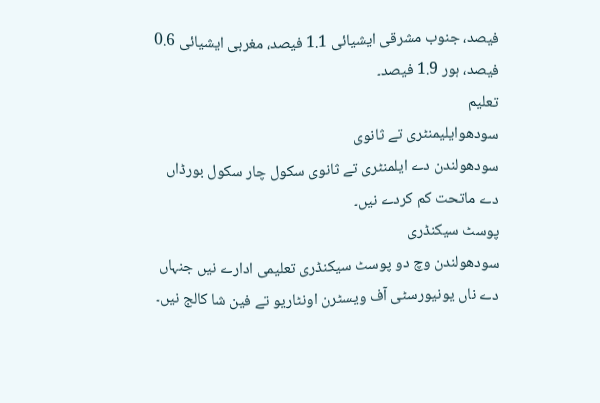فیصد، جنوب مشرقی ایشیائی 1.1 فیصد، مغربی ایشیائی 0.6 فیصد، ہور 1.9 فیصد۔
تعلیم
سودھوایلیمنٹری تے ثانوی
سودھولندن دے ایلمنٹری تے ثانوی سکول چار سکول بورڈاں دے ماتحت کم کردے نيں۔
پوسٹ سیکنڈری
سودھولندن وچ دو پوسٹ سیکنڈری تعلیمی ادارے نيں جنہاں دے ناں یونیورسٹی آف ویسٹرن اونٹاریو تے فین شا کالج نيں۔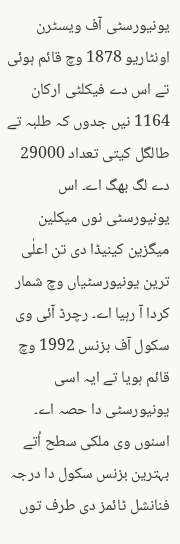یونیورسٹی آف ویسٹرن اونٹاریو 1878 وچ قائم ہوئی تے اس دے فیکلٹی ارکان 1164 نيں جدوں کہ طلبہ تے طالگل کيتی تعداد 29000 دے لگ بھگ اے۔ اس یونیورسٹی نوں میکلین میگزین کینیڈا دی تن اعلٰی ترین یونیورسٹیاں وچ شمار کردا آ رہیا اے۔ رچرڈ آئی وی سکول آف بزنس 1992 وچ قائم ہويا تے ایہ اسی یونیورسٹی دا حصہ اے۔ اسنوں وی ملکی سطح اُتے بہترین بزنس سکول دا درجہ فنانشل ٹائمز دی طرف توں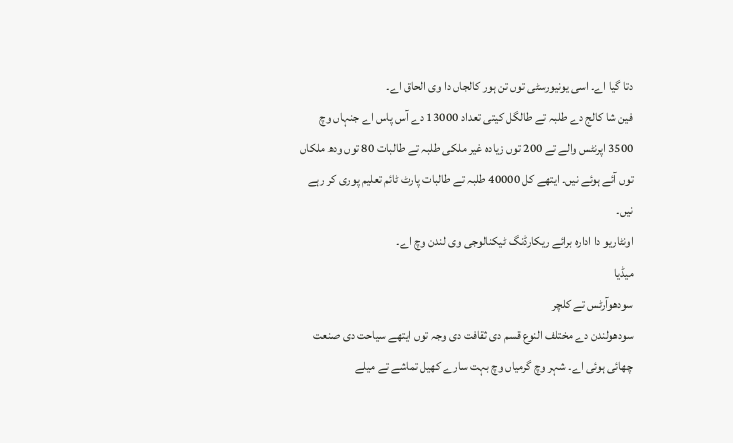دتا گیا اے۔ اسی یونیورسٹی توں تن ہور کالجاں دا وی الحاق اے۔
فین شا کالج دے طلبہ تے طالگل کيتی تعداد 13000 دے آس پاس اے جنہاں وچ 3500 اپرنٹس والے تے 200 توں زیادہ غیر ملکی طلبہ تے طالبات 80 توں ودھ ملکاں توں آئے ہوئے نيں۔ ایتھے کل 40000 طلبہ تے طالبات پارٹ ٹائم تعلیم پوری کر رہے نيں۔
اونٹاریو دا ادارہ برائے ریکارڈنگ ٹیکنالوجی وی لندن وچ اے۔
میڈیا
سودھوآرٹس تے کلچر
سودھولندن دے مختلف النوع قسم دی ثقافت دی وجہ توں ایتھے سیاحت دی صنعت چھائی ہوئی اے۔ شہر وچ گرمیاں وچ بہت سارے کھیل تماشے تے میلے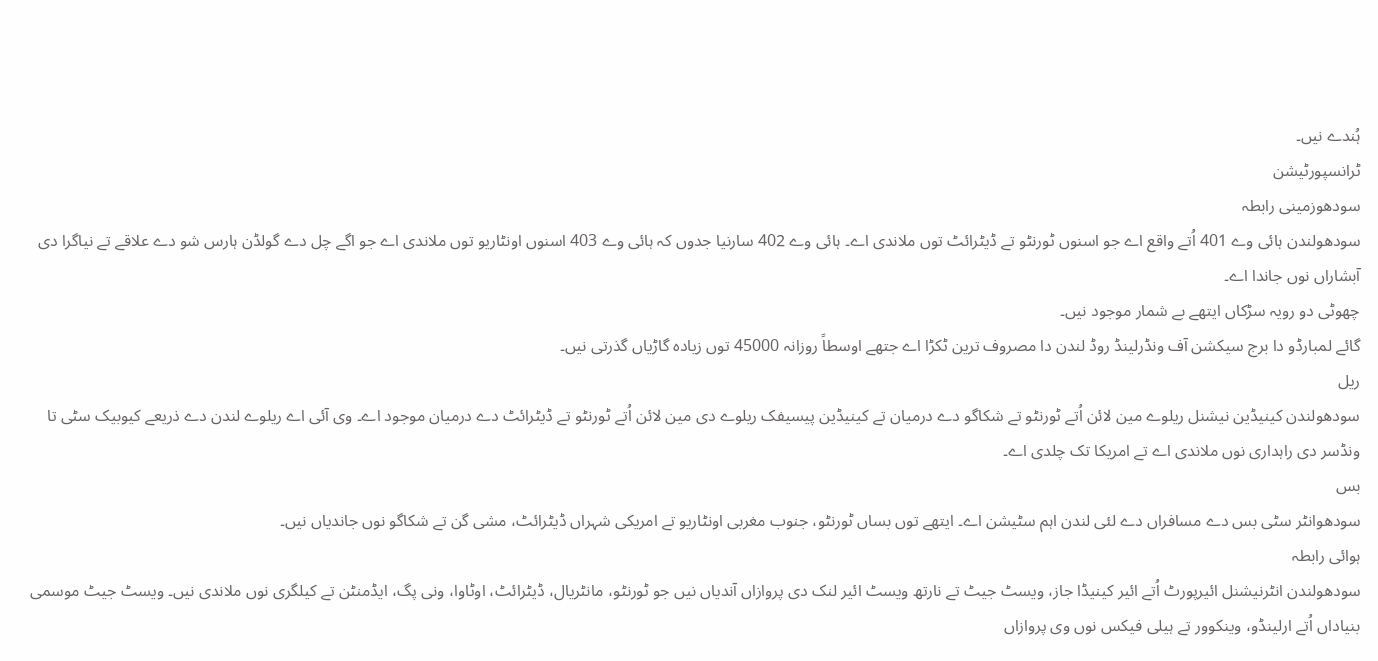ہُندے نيں۔
ٹرانسپورٹیشن
سودھوزمینی رابطہ
سودھولندن ہائی وے 401 اُتے واقع اے جو اسنوں ٹورنٹو تے ڈیٹرائٹ توں ملاندی اے۔ ہائی وے 402 سارنیا جدوں کہ ہائی وے 403 اسنوں اونٹاریو توں ملاندی اے جو اگے چل دے گولڈن ہارس شو دے علاقے تے نیاگرا دی آبشاراں نوں جاندا اے۔
چھوٹی دو رویہ سڑکاں ایتھے بے شمار موجود نيں۔
گائے لمبارڈو دا برج سیکشن آف ونڈرلینڈ روڈ لندن دا مصروف ترین ٹکڑا اے جتھے اوسطاً روزانہ 45000 توں زیادہ گاڑیاں گذرتی نيں۔
ریل
سودھولندن کینیڈین نیشنل ریلوے مین لائن اُتے ٹورنٹو تے شکاگو دے درمیان تے کینیڈین پیسیفک ریلوے دی مین لائن اُتے ٹورنٹو تے ڈیٹرائٹ دے درمیان موجود اے۔ وی آئی اے ریلوے لندن دے ذریعے کیوبیک سٹی تا ونڈسر دی راہداری نوں ملاندی اے تے امریکا تک چلدی اے۔
بس
سودھوانٹر سٹی بس دے مسافراں دے لئی لندن اہم سٹیشن اے۔ ایتھے توں بساں ٹورنٹو، جنوب مغربی اونٹاریو تے امریکی شہراں ڈیٹرائٹ، مشی گن تے شکاگو نوں جاندیاں نيں۔
ہوائی رابطہ
سودھولندن انٹرنیشنل ائیرپورٹ اُتے ائیر کینیڈا جاز، ویسٹ جیٹ تے نارتھ ویسٹ ائیر لنک دی پروازاں آندیاں نيں جو ٹورنٹو، مانٹریال، ڈیٹرائٹ، اوٹاوا، ونی پگ، ایڈمنٹن تے کیلگری نوں ملاندی نيں۔ ویسٹ جیٹ موسمی بنیاداں اُتے ارلینڈو، وینکوور تے ہیلی فیکس نوں وی پروازاں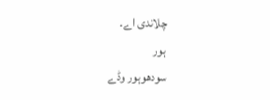چلاندی اے۔
ہور
سودھوہور وڈے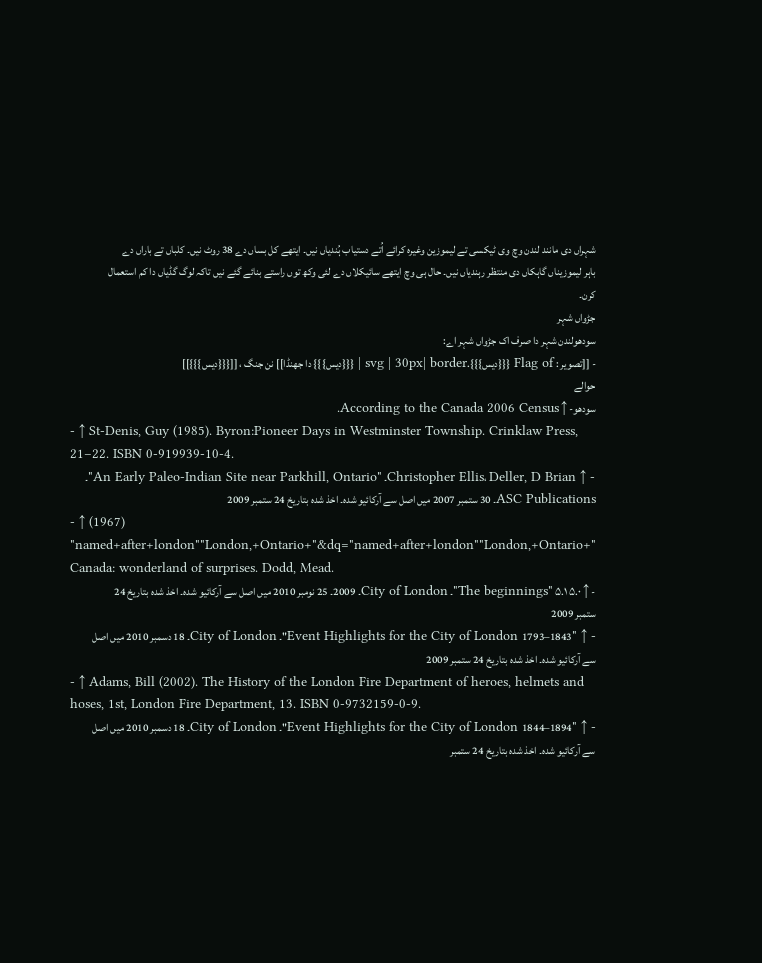شہراں دی مانند لندن وچ وی ٹیکسی تے لیموزین وغیرہ کرائے اُتے دستیاب ہُندیاں نيں۔ ایتھے کل بساں دے 38 روٹ نيں۔ کلباں تے باراں دے باہر لیموزیناں گاہکاں دی منتظر رہندیاں نيں۔ حال ہی وچ ایتھے سائیکلاں دے لئی وکھ توں راستے بنائے گئے نيں تاکہ لوگ گڈیاں دا کم استعمال کرن۔
جڑواں شہر
سودھولندن شہر دا صرف اک جڑواں شہر اے:
- [[تصویر : Flag of {{{دیس}}}.svg | 30px| border | {{{دیس}}} دا جھنڈا]] نن جنگ ، [[{{{دیس}}}]]
حوالے
سودھو- ↑ According to the Canada 2006 Census.
- ↑ St-Denis, Guy (1985). Byron:Pioneer Days in Westminster Township. Crinklaw Press, 21–22. ISBN 0-919939-10-4.
- ↑ Christopher Ellis، Deller, D Brian۔ "An Early Paleo-Indian Site near Parkhill, Ontario"۔ ASC Publications۔ 30 ستمبر 2007 میں اصل سے آرکائیو شدہ۔ اخذ شدہ بتاریخ 24 ستمبر 2009
- ↑ (1967) "named+after+london""London,+Ontario+"&dq="named+after+london""London,+Ontario+" Canada: wonderland of surprises. Dodd, Mead.
- ↑ ۵.۰ ۵.۱ "The beginnings"۔ City of London۔ 2009۔ 25 نومبر 2010 میں اصل سے آرکائیو شدہ۔ اخذ شدہ بتاریخ 24 ستمبر 2009
- ↑ "Event Highlights for the City of London 1793–1843"۔ City of London۔ 18 دسمبر 2010 میں اصل سے آرکائیو شدہ۔ اخذ شدہ بتاریخ 24 ستمبر 2009
- ↑ Adams, Bill (2002). The History of the London Fire Department of heroes, helmets and hoses, 1st, London Fire Department, 13. ISBN 0-9732159-0-9.
- ↑ "Event Highlights for the City of London 1844–1894"۔ City of London۔ 18 دسمبر 2010 میں اصل سے آرکائیو شدہ۔ اخذ شدہ بتاریخ 24 ستمبر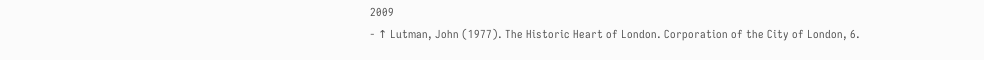2009
- ↑ Lutman, John (1977). The Historic Heart of London. Corporation of the City of London, 6.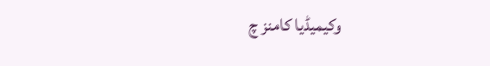وکیمیڈیا کامنز چ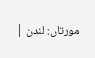مورتاں: لندن |